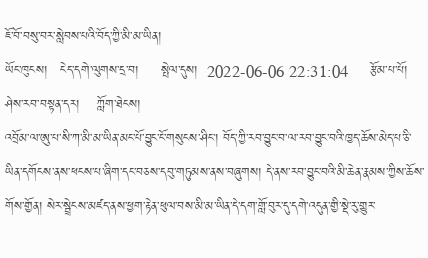ཇོ་བོ་བསུ་བར་སླེབས་པའི་བོད་ཀྱི་མི་མ་ཡིན།
ཡོང་ཁུངས།   ངེད་དགེ་ལུགས་དྲ་བ།     སྤེལ་དུས།  2022-06-06 22:31:04     རྩོམ་པ་པོ།   ཤེས་རབ་བསྟན་དར།    ཀློག་ཐེངས།
འབྲོམ་ལ་ཨུ་པ་སི་ཀ་མི་མ་ཡིན་མང་པོ་བྱུང་ངོ་གསུངས་ཤིང་། བོད་ཀྱི་རབ་བྱུང་བ་ལ་རབ་བྱུང་བའི་ཁྱད་ཆོས་མེད་པ་ཅི་ཡིན་དགོངས་ནས་ཕངས་པ་ཞིག་དང་བཅས་དབུ་གཏུམས་ནས་བཞུགས། དེ་ནས་རབ་བྱུང་བའི་མི་ཆེན་རྣམས་ཀྱིས་ཆོས་གོས་གྱོན། སེར་སྦྲེངས་མཛད་ནས་ཕྱག་རྟེན་ཕུལ་བས་མི་མ་ཡིན་དེ་དག་གློ་བུར་དུ་དགེ་འདུན་གྱི་སྡེ་རུ་གྱུར་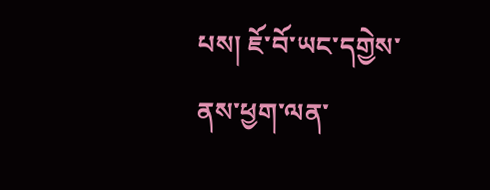པས། ཇོ་བོ་ཡང་དགྱེས་ནས་ཕྱག་ལན་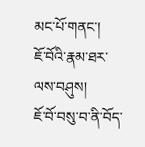མང་པོ་གནང་།
ཇོ་བོའི་རྣམ་ཐར་ལས་བཤུས།
ཇོ་བོ་བསུ་བ་ནི་བོད་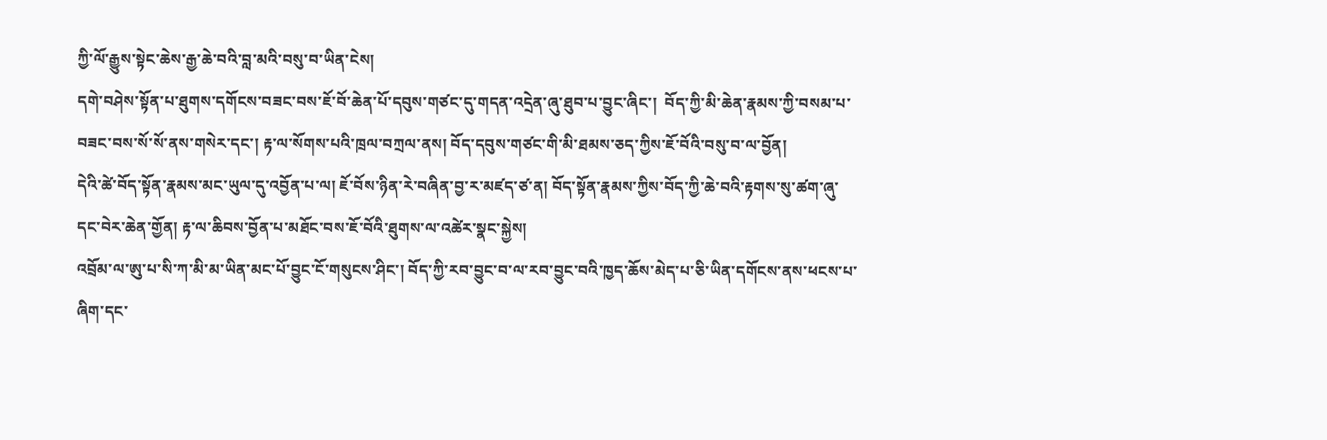ཀྱི་ལོ་རྒྱུས་སྟེང་ཆེས་རྒྱ་ཆེ་བའི་བླ་མའི་བསུ་བ་ཡིན་ངེས།
དགེ་བཤེས་སྟོན་པ་ཐུགས་དགོངས་བཟང་བས་ཇོ་བོ་ཆེན་པོ་དབུས་གཙང་དུ་གདན་འདྲེན་ཞུ་ཐུབ་པ་བྱུང་ཞིང་།  བོད་ཀྱི་མི་ཆེན་རྣམས་ཀྱི་བསམ་པ་བཟང་བས་སོ་སོ་ནས་གསེར་དང་། རྟ་ལ་སོགས་པའི་ཁྲལ་བཀྲལ་ནས། བོད་དབུས་གཙང་གི་མི་ཐམས་ཅད་ཀྱིས་ཇོ་བོའི་བསུ་བ་ལ་བྱོན།
དེའི་ཚེ་བོད་སྟོན་རྣམས་མང་ཡུལ་དུ་འབྱོན་པ་ལ། ཇོ་བོས་ཉིན་རེ་བཞིན་བྱ་ར་མཛད་ཙ་ན། བོད་སྟོན་རྣམས་ཀྱིས་བོད་ཀྱི་ཆེ་བའི་རྟགས་སུ་ཚག་ཞུ་དང་བེར་ཆེན་གྱོན། རྟ་ལ་ཆིབས་བྱོན་པ་མཐོང་བས་ཇོ་བོའི་ཐུགས་ལ་འཚེར་སྣང་སྐྱེས།
འབྲོམ་ལ་ཨུ་པ་སི་ཀ་མི་མ་ཡིན་མང་པོ་བྱུང་ངོ་གསུངས་ཤིང་། བོད་ཀྱི་རབ་བྱུང་བ་ལ་རབ་བྱུང་བའི་ཁྱད་ཆོས་མེད་པ་ཅི་ཡིན་དགོངས་ནས་ཕངས་པ་ཞིག་དང་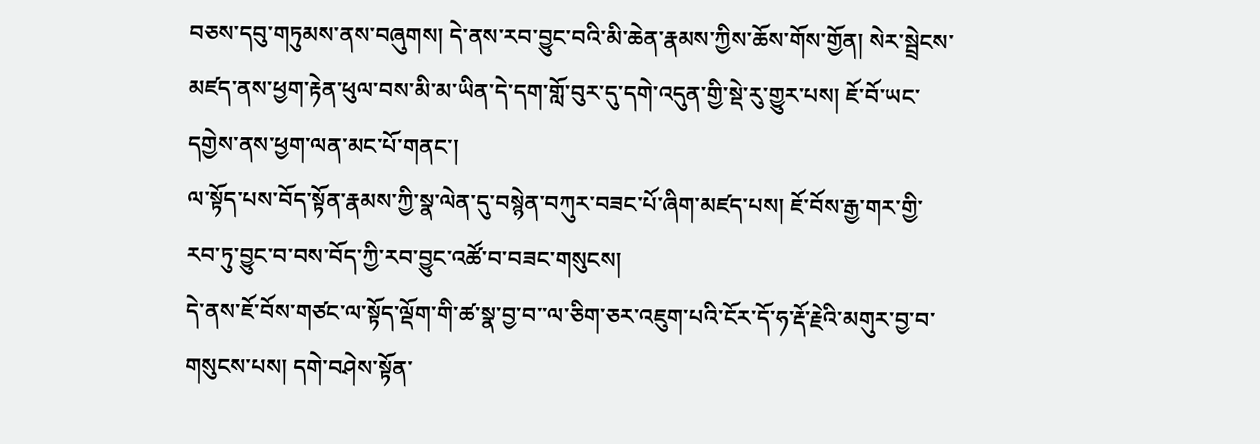བཅས་དབུ་གཏུམས་ནས་བཞུགས། དེ་ནས་རབ་བྱུང་བའི་མི་ཆེན་རྣམས་ཀྱིས་ཆོས་གོས་གྱོན། སེར་སྦྲེངས་མཛད་ནས་ཕྱག་རྟེན་ཕུལ་བས་མི་མ་ཡིན་དེ་དག་གློ་བུར་དུ་དགེ་འདུན་གྱི་སྡེ་རུ་གྱུར་པས། ཇོ་བོ་ཡང་དགྱེས་ནས་ཕྱག་ལན་མང་པོ་གནང་།
ལ་སྟོད་པས་བོད་སྟོན་རྣམས་ཀྱི་སྣ་ལེན་དུ་བསྙེན་བཀུར་བཟང་པོ་ཞིག་མཛད་པས། ཇོ་བོས་རྒྱ་གར་གྱི་རབ་ཏུ་བྱུང་བ་བས་བོད་ཀྱི་རབ་བྱུང་འཚོ་བ་བཟང་གསུངས།
དེ་ནས་ཇོ་བོས་གཙང་ལ་སྟོད་ལྡོག་གི་ཚ་སྣ་བྱ་བ་་ལ་ཅིག་ཅར་འཇུག་པའི་ངོར་དོ་ཧ་རྡོ་རྗེའི་མགུར་བྱ་བ་གསུངས་པས། དགེ་བཤེས་སྟོན་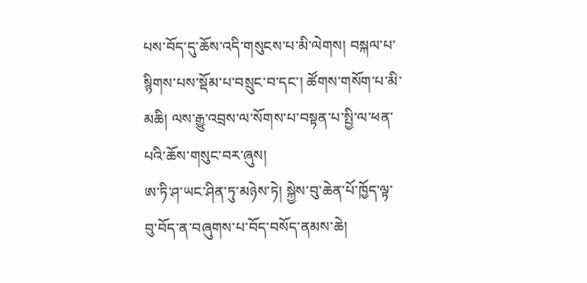པས་བོད་དུ་ཆོས་འདི་གསུངས་པ་མི་ལེགས། བསྐལ་པ་སྙིགས་པས་སྡོམ་པ་བསྲུང་བ་དང་། ཚོགས་གསོག་པ་མི་མཆི། ལས་རྒྱུ་འབྲས་ལ་སོགས་པ་བསྟན་པ་སྤྱི་ལ་ཕན་པའི་ཆོས་གསུང་བར་ཞུས།
ཨ་ཏི་ཤ་ཡང་ཤིན་ཏུ་མཉེས་ཏེ། སྐྱེས་བུ་ཆེན་པོ་ཁྱོད་ལྟ་བུ་བོད་ན་བཞུགས་པ་བོད་བསོད་ནམས་ཆེ།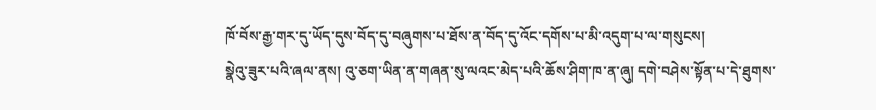ཁོ་བོས་རྒྱ་གར་དུ་ཡོད་དུས་བོད་དུ་བཞུགས་པ་ཐོས་ན་བོད་དུ་འོང་དགོས་པ་མི་འདུག་པ་ལ་གསུངས།
སྣེའུ་ཟུར་པའི་ཞལ་ནས། འུ་ཅག་ཡིན་ན་གཞན་སུ་ལའང་མེད་པའི་ཆོས་ཤིག་ཁ་ན་ཞུ། དགེ་བཤེས་སྟོན་པ་དེ་ཐུགས་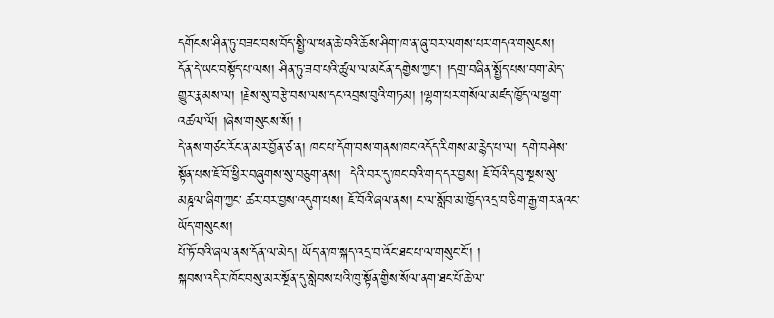དགོངས་ཤིན་ཏུ་བཟང་བས་བོད་སྤྱི་ལ་ཕན་ཆེ་བའི་ཆོས་ཤིག་ཁ་ན་ཞུ་བར་ལགས་པར་གདའ་གསུངས།
དོན་དེ་ཡང་བསྟོད་པ་ལས། ཤིན་ཏུ་ཟབ་པའི་ཚུལ་ལ་མངོན་དགྱེས་ཀྱང་། །དགྲ་བཞིན་སྤྱོད་པས་བག་མེད་གྱུར་རྣམས་ལ། །རྗེས་སུ་བརྩེ་བས་ལས་དང་འབྲས་བུའི་གཏམ། །ལྷག་པར་གསོལ་མཛད་ཁྱོད་ལ་ཕྱག་འཚལ་ལོ། །ཞེས་གསུངས་སོ། །
དེ་ནས་གཙང་རོང་ན་མར་བྱོན་ཙ་ན། ཁང་པ་དོག་བས་གནས་ཁང་འདོད་རིགས་མ་རྙེད་པ་ལ། དགེ་བཤེས་སྟོན་པས་ཇོ་བོ་ཕྱིར་བཞུགས་སུ་བཅུག་ནས།  དེའི་བར་དུ་ཁང་བའི་གད་དར་བྱས། ཇོ་བོའི་དབུ་སྔས་སུ་མཎྜལ་ཞིག་ཀྱང་ ཚར་བར་བྱས་འདུག་པས། ཇོ་བོའི་ཞལ་ནས། ང་ལ་སློབ་མ་ཁྱོད་འདྲ་བ་ཅིག་རྒྱ་གར་ནའང་ཡོད་གསུངས།
པོ་ཏོ་བའི་ཞལ་ནས་དོན་ལ་མེད། ཡོད་ན་ཁ་སྐད་འདྲ་བ་འོང་ཐང་པ་ལ་གསུང་ངོ་། །
སྐབས་འདིར་ཁོང་བསུ་མར་སྔོན་དུ་སླེབས་པའི་ཁུ་སྟོན་གྱིས་སོལ་ནག་ཐང་པོ་ཆེ་ལ་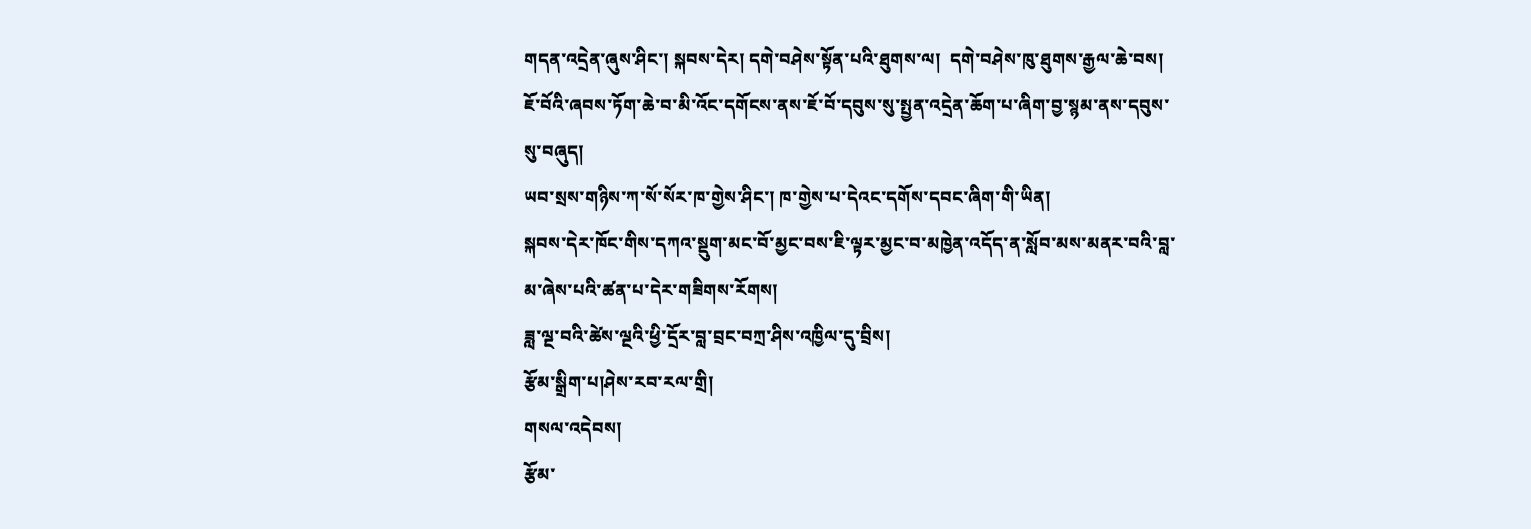གདན་འདྲེན་ཞུས་ཤིང་། སྐབས་དེར། དགེ་བཤེས་སྟོན་པའི་ཐུགས་ལ།  དགེ་བཤེས་ཁུ་ཐུགས་རྒྱལ་ཆེ་བས། ཇོ་བོའི་ཞབས་ཏོག་ཆེ་བ་མི་འོང་དགོངས་ནས་ཇོ་བོ་དབུས་སུ་སྤྱན་འདྲེན་ཆོག་པ་ཞིག་བྱ་སྙམ་ནས་དབུས་སུ་བཞུད།
ཡབ་སྲས་གཉིས་ཀ་སོ་སོར་ཁ་གྱེས་ཤིང་། ཁ་གྱེས་པ་དེའང་དགོས་དབང་ཞིག་གི་ཡིན།
སྐབས་དེར་ཁོང་གིས་དཀའ་སྡུག་མང་བོ་མྱང་བས་ཇི་ལྟར་མྱང་བ་མཁྱེན་འདོད་ན་སློབ་མས་མནར་བའི་བླ་མ་ཞེས་པའི་ཚན་པ་དེར་གཟིགས་རོགས།
ཟླ་ལྔ་བའི་ཚེས་ལྔའི་ཕྱི་དྲོར་བླ་བྲང་བཀྲ་ཤིས་འཁྱིལ་དུ་བྲིས།
རྩོམ་སྒྲིག་པ།ཤེས་རབ་རལ་གྲི།
གསལ་འདེབས།
རྩོམ་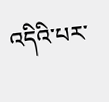འདིའི་པར་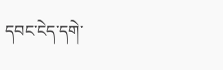དབང་ངེད་དགེ་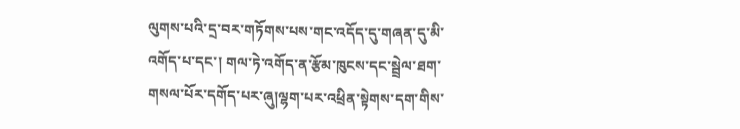ལུགས་པའི་དྲ་བར་གཏོགས་པས་གང་འདོད་དུ་གཞན་དུ་མི་འགོད་པ་དང་། གལ་ཏེ་འགོད་ན་རྩོམ་ཁུངས་དང་སྦྲེལ་ཐག་གསལ་པོར་དགོད་པར་ཞུ།ལྷག་པར་འཕྲིན་སྟེགས་དག་གིས་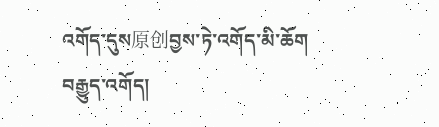འགོད་དུས原创བྱས་ཏེ་འགོད་མི་ཆོག
བརྒྱུད་འགོད།